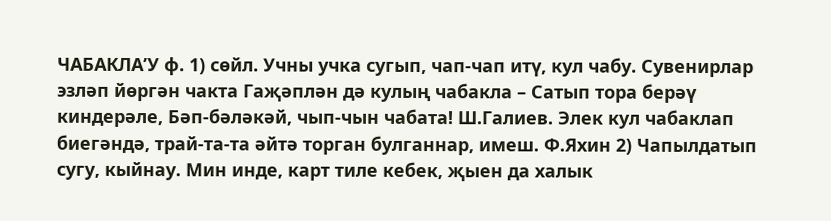ЧАБАКЛА’У ф. 1) сөйл. Учны учка сугып, чап-чап итү, кул чабу. Сувенирлар эзләп йөргән чакта Гаҗәплән дә кулың чабакла – Сатып тора берәү киндерәле, Бәп-бәләкәй, чып-чын чабата! Ш.Галиев. Элек кул чабаклап биегәндә, трай-та-та әйтә торган булганнар, имеш. Ф.Яхин 2) Чапылдатып сугу, кыйнау. Мин инде, карт тиле кебек, җыен да халык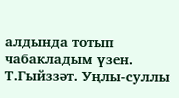алдында тотып чабакладым үзен. Т.Гыйззәт. Уңлы-суллы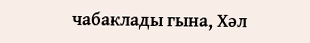чабаклады гына, Хәл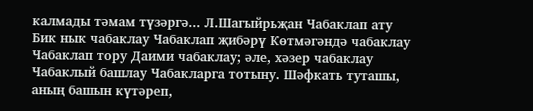калмады тәмам түзәргә... Л.Шагыйрьҗан Чабаклап ату Бик нык чабаклау Чабаклап җибәрү Көтмәгәндә чабаклау Чабаклап тору Даими чабаклау; әле, хәзер чабаклау Чабаклый башлау Чабакларга тотыну. Шәфкать туташы, аның башын күтәреп,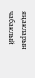яңакларын чабаклый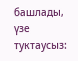башлады, үзе туктаусыз: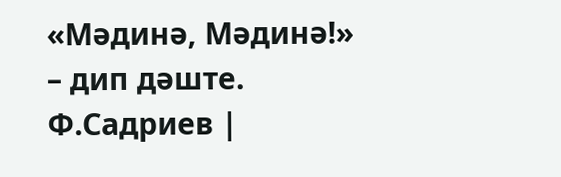«Мәдинә, Мәдинә!» – дип дәште. Ф.Садриев |